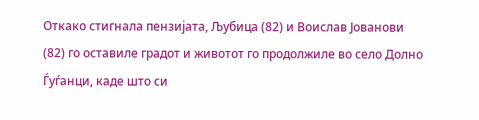Откако стигнала пензијата, Љубица (82) и Воислав Јованови (82) го оставиле градот и животот го продолжиле во село Долно Ѓуѓанци, каде што си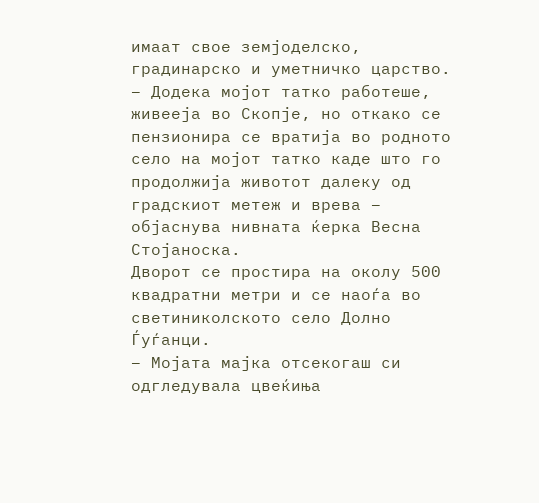имаат свое земјоделско, градинарско и уметничко царство.
– Додека мојот татко работеше, живееја во Скопје, но откако се пензионира се вратија во родното село на мојот татко каде што го продолжија животот далеку од градскиот метеж и врева – објаснува нивната ќерка Весна Стојаноска.
Дворот се простира на околу 500 квадратни метри и се наоѓа во светиниколското село Долно Ѓуѓанци.
– Мојата мајка отсекогаш си одгледувала цвеќиња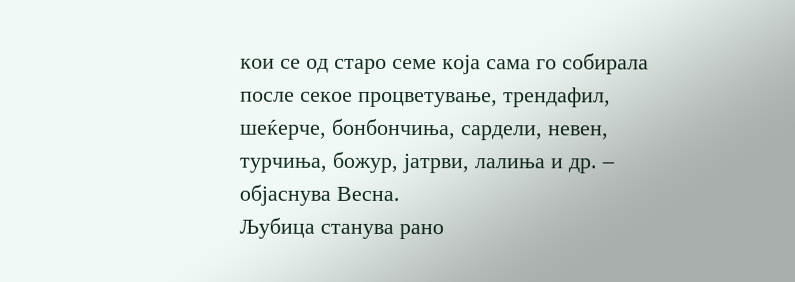кои се од старо семе која сама го собирала после секое процветување, трендафил, шеќерче, бонбончиња, сардели, невен, турчиња, божур, јатрви, лалиња и др. – објаснува Весна.
Љубица станува рано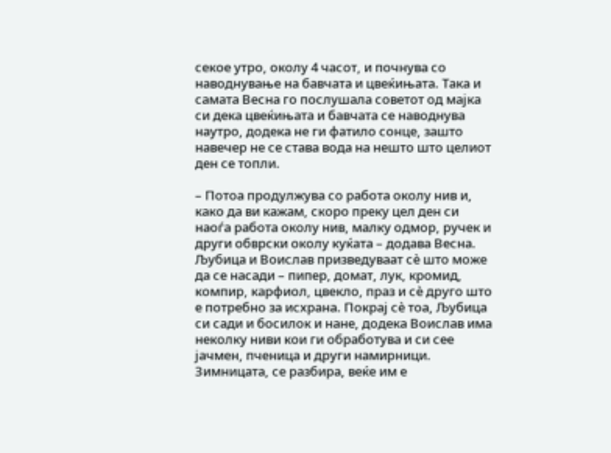секое утро, околу 4 часот, и почнува со наводнување на бавчата и цвеќињата. Така и самата Весна го послушала советот од мајка си дека цвеќињата и бавчата се наводнува наутро, додека не ги фатило сонце, зашто навечер не се става вода на нешто што целиот ден се топли.

– Потоа продулжува со работа околу нив и, како да ви кажам, скоро преку цел ден си наоѓа работа околу нив, малку одмор, ручек и други обврски околу куќата – додава Весна.
Љубица и Воислав призведуваат сè што може да се насади – пипер, домат, лук, кромид, компир, карфиол, цвекло, праз и сè друго што е потребно за исхрана. Покрај сè тоа, Љубица си сади и босилок и нане, додека Воислав има неколку ниви кои ги обработува и си сее јачмен, пченица и други намирници.
Зимницата, се разбира, веќе им е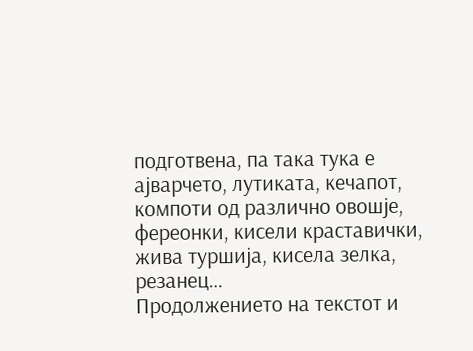подготвена, па така тука е ајварчето, лутиката, кечапот, компоти од различно овошје, фереонки, кисели краставички, жива туршија, кисела зелка, резанец…
Продолжението на текстот и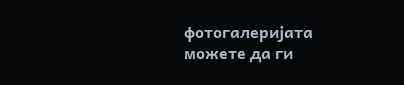фотогалеријата можете да ги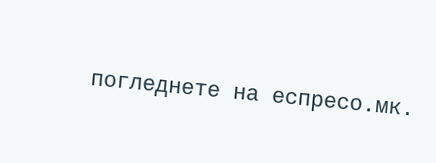погледнете на еспресо.мк.